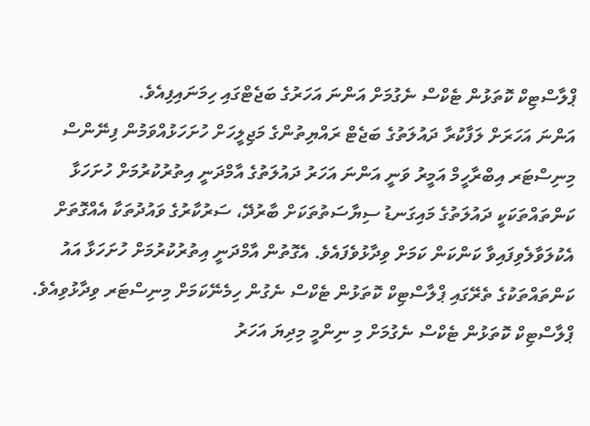ޕްލާސްޓިކް ކޮތަޅުން ޓެކްސް ނެގުމަށް އަންނަ އަހަރުގެ ބަޖެޓްގައި ހިމަނައިފިއެވެ.
އަންނަ އަހަރަށް ލަފާކުރާ ދައުލަތުގެ ބަޖެޓް ރައްޔިތުންގެ މަޖިލީހަށް ހުށަހަޅުއްވަމުން ފިނޭންސް މިނިސްޓަރ އިބްރާހީމް އަމީރު ވަނީ އަންނަ އަހަރު ދައުލަތުގެ އާމްދަނީ އިތުރުކުރުމަށް ހުށަހަޅާ ކަންތައްތަކަކީ ދައުލަތުގެ މައިގަނޑު ސިޔާސަތުތަކަށް ބާރުދޭ، ސަރުކާރުގެ ވައުދުތަކާ އެއްގޮތަށް އެކުލަވާލެވިފައިވާ ކަންކަން ކަމަށް ވިދާޅުވެފައެވެ. އެގޮތުން އާމްދަނީ އިތުރުކުރުމަށް ހުށަހަޅާ އައު ކަންތައްތަކުގެ ތެރޭގައި ޕްލާސްޓިކް ކޮތަޅުން ޓެކްސް ނެގުން ހިމެނޭކަމަށް މިނިސްޓަރ ވިދާޅުވިއެވެ.
ޕްލާސްޓިކް ކޮތަޅުން ޓެކްސް ނެގުމަށް މި ނިންމީ މިދިޔަ އަހަރު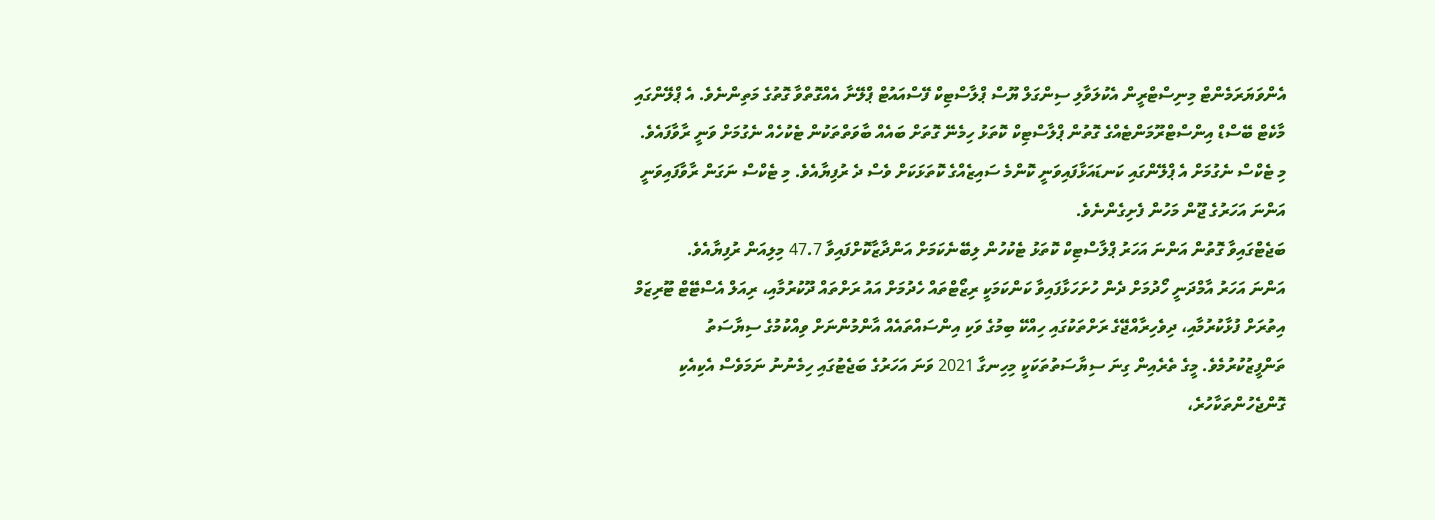އެންވަޔަރަމެންޓް މިނިސްޓްރީން އެކުލަވާލި ސިންގަލް ޔޫސް ޕްލާސްޓިކް ފޭސްއައުޓް ޕްލޭނާ އެއްގޮތްވާ ގޮތުގެ މަތިންނެވެ. އެ ޕްލޭންގައި މާކެޓް ބޭސްޑް އިންސްޓްރޫމަންޓެއްގެ ގޮތުން ޕްލާސްޓިކް ކޮތަޅު ހިމެނޭ ގޮތަށް ބައެއް ބާވަތްތަކުން ޓެކުހެއް ނެގުމަށް ވަނީ ރާވާފައެވެ. މި ޓެކްސް ނެގުމަށް އެ ޕްލޭންގައި ކަނޑައަޅާފައިވަނީ ކޮންމެ ސައިޒެއްގެ ކޮތަޅަކަށް ވެސް ދެ ރުފިޔާއެވެ. މި ޓެކްސް ނަގަން ރާވާފައިވަނީ އަންނަ އަހަރުގެ ޖޫން މަހުން ފެށިގެންނެވެ.
ބަޖެޓްގައިވާ ގޮތުން އަންނަ އަހަރު ޕްލާސްޓިކް ކޮތަޅު ޓެކުހުން ލިބޭނެކަމަށް އަންދާޒާކޮށްފައިވާ 47.7 މިލިއަން ރުފިޔާއެވެ.
އަންނަ އަހަރު އާމްދަނީ ހޯދުމަށް ދެން ހުށަހަޅާފައިވާ ކަންކަމަކީ ރިޒޯޓްތައް ހެދުމަށް އައު ރަށްތައް ދޫކުރުމާއި، ރިއަލް އެސްޓޭޓް ޓޫރިޒަމް އިތުރަށް ފުޅާކުރުމާއި، ދިވެހިރާއްޖޭގެ ރަށްތަކުގައި ހިއްކޭ ބިމުގެ ވަކި އިންސައްތައެއް އާންމުންނަށް ވިއްކުމުގެ ސިޔާސަތު ތަންފީޒުކުރުމެވެ. މީގެ ތެރެއިން ގިނަ ސިޔާސަތުތަކަކީ މިހިނގާ 2021 ވަނަ އަހަރުގެ ބަޖެޓުގައި ހިމެނުނު ނަމަވެސް އެކިއެކި ގޮންޖެހުންތަކާހުރެ،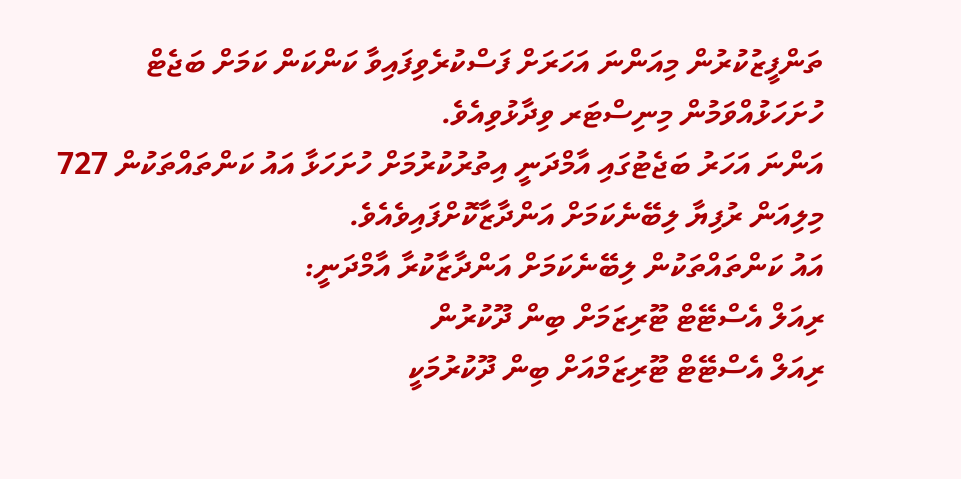ތަންފީޒުކުރުން މިއަންނަ އަހަރަށް ފަސްކުރެވިފައިވާ ކަންކަން ކަމަށް ބަޖެޓް ހުށަހަޅުއްވަމުން މިނިސްޓަރ ވިދާޅުވިއެވެ.
އަންނަ އަހަރު ބަޖެޓުގައި އާމްދަނީ އިތުރުކުރުމަށް ހުށަހަޅާ އައު ކަންތައްތަކުން 727 މިލިއަން ރުފިޔާ ލިބޭނެކަމަށް އަންދާޒާކޮށްފައިވެއެވެ.
އައު ކަންތައްތަކުން ލިބޭނެކަމަށް އަންދާޒާކުރާ އާމްދަނީ:
ރިއަލް އެސްޓޭޓް ޓޫރިޒަމަށް ބިން ދޫކުރުން
ރިއަލް އެސްޓޭޓް ޓޫރިޒަމްއަށް ބިން ދޫކުރުމަކީ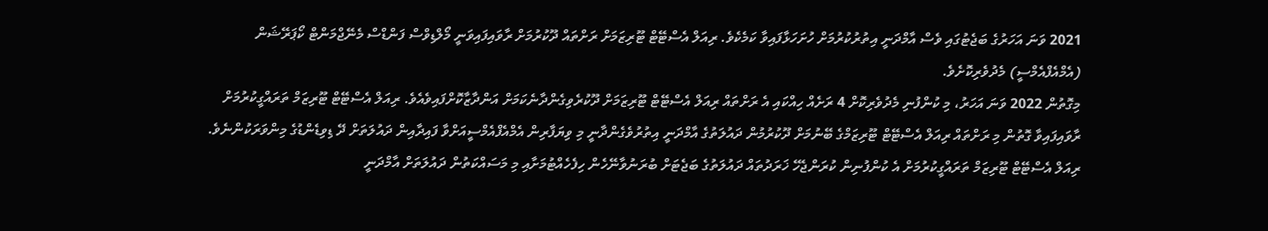2021 ވަނަ އަހަރުގެ ބަޖެޓުގައި ވެސް އާމްދަނީ އިތުރުކުރުމަށް ހުށަހަޅާފައިވާ ކަމެކެވެ. ރިއަލް އެސްޓޭޓް ޓޫރިޒަމަށް ރަށްތައް ދޫކުރުމަށް ރާވައިފައިވަނީ މޯލްޑިވްސް ފަންޑްސް މެނޭޖްމަންޓް ކޯޕަރޭޝަން (އެމްއެފްއެމްސީ) މެދުވެރިކޮށެވެ.
މިގޮތުން 2022 ވަނަ އަހަރު، މި ކުންފުނި މެދުވެރިކޮށް 4 ރަށެއް ހިއްކައި އެ ރަށްތައް ރިއަލް އެސްޓޭޓް ޓޫރިޒަމަށް ދޫކުރެވިގެންދާނެކަމަށް އަންދާޒާކޮށްފައިވެއެވެ. ރިއަލް އެސްޓޭޓް ޓޫރިޒަމް ތަރައްގީކުރުމަށް ރާވައިފައިވާ ގޮތުން މި ރަށްތައް ރިއަލް އެސްޓޭޓް ޓޫރިޒަމްގެ ބޭނުމަށް ދޫކުރުމުން ދައުލަތުގެ އާމްދަނީ އިތުރުވެގެންދާނީ މި ވިޔަފާރިން އެމްއެފްއެމްސީއަށްވާ ފައިދާއިން ދައުލަތަށް ދޭ ޑިވިޑެންޑުގެ މިންވަރަކުންނެވެ.
ރިއަލް އެސްޓޭޓް ޓޫރިޒަމް ތަރައްގީކުރުމަށް އެ ކުންފުނިން ކުރަންޖެހޭ ޚަރަދުތައް ދައުލަތުގެ ބަޖެޓަށް ބުރަނުވާނޭހެން ހިފެހެއްޓުމަށާއި މި މަސައްކަތުން ދައުލަތަށް އާމްދަނީ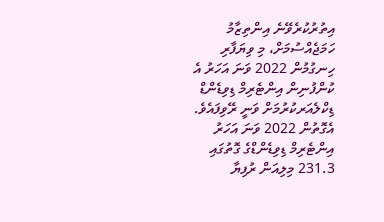އިތުރުކުރެވޭނެ އިންތިޒާމު ހަމަޖެއްސުމަށް، މި ވިޔަފާރި ހިނގުމުން 2022 ވަނަ އަހަރު އެ ކުންފުނިން އިންޓެރިމް ޑިވިޑެންޑް ޑިކްލެއަރކުރުމަށް ވަނީ ރޭވިފައެވެ. އެގޮތުން 2022 ވަނަ އަހަރު އިންޓެރިމް ޑިވިޑެންޑްގެ ގޮތުގައި 231.3 މިލިއަން ރުފިޔާ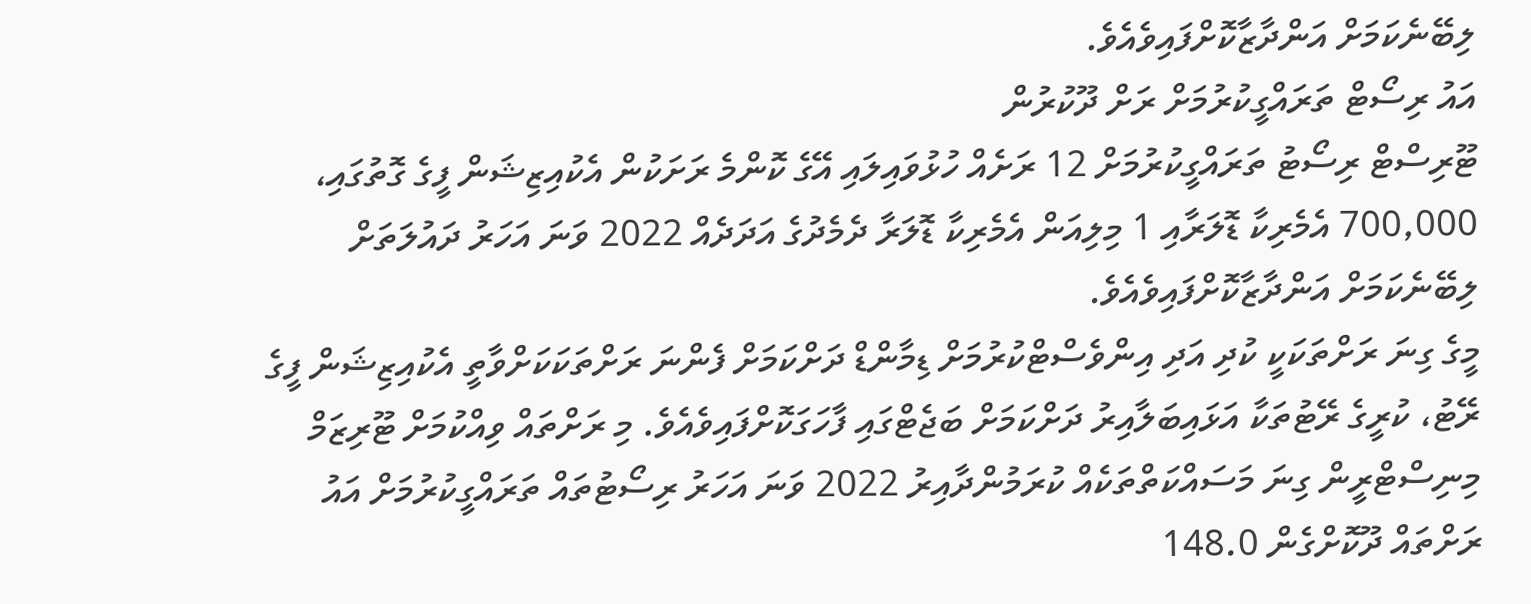ލިބޭނެކަމަށް އަންދާޒާކޮށްފައިވެއެވެ.
އައު ރިސޯޓް ތަރައްގީކުރުމަށް ރަށް ދޫކުރުން
ޓޫރިސްޓް ރިސޯޓު ތަރައްގީކުރުމަށް 12 ރަށެއް ހުޅުވައިލައި އޭގެ ކޮންމެ ރަށަކުން އެކުއިޒިޝަން ފީގެ ގޮތުގައި، 700,000 އެމެރިކާ ޑޮލަރާއި 1 މިލިއަން އެމެރިކާ ޑޮލަރާ ދެމެދުގެ އަދަދެއް 2022 ވަނަ އަހަރު ދައުލަތަށް ލިބޭނެކަމަށް އަންދާޒާކޮށްފައިވެއެވެ.
މީގެ ގިނަ ރަށްތަކަކީ ކުދި އަދި އިންވެސްޓްކުރުމަށް ޑިމާންޑް ދަށްކަމަށް ފެންނަ ރަށްތަކަކަށްވާތީ އެކުއިޒިޝަން ފީގެ ރޭޓު، ކުރީގެ ރޭޓުތަކާ އަޅައިބަލާއިރު ދަށްކަމަށް ބަޖެޓްގައި ފާހަގަކޮށްފައިވެއެވެ. މި ރަށްތައް ވިއްކުމަށް ޓޫރިޒަމް މިނިސްޓްރީން ގިނަ މަސައްކަތްތަކެއް ކުރަމުންދާއިރު 2022 ވަނަ އަހަރު ރިސޯޓުތައް ތަރައްގީކުރުމަށް އައު ރަށްތައް ދޫކޮށްގެން 148.0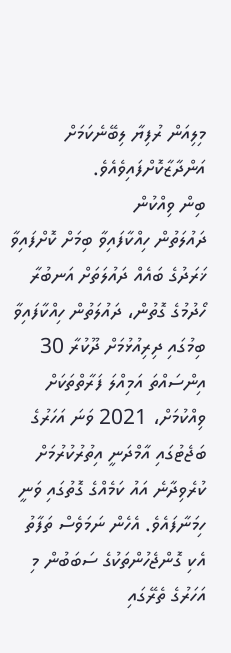މިލިއަން ރުފިޔާ ލިބޭނެކަމަށް އަންދާޒާކޮށްފައިވެއެވެ.
ބިން ވިއްކުން
ދައުލަތުން ހިއްކާފައިވާ ބިމަށް ކޮށްފައިވާ ޚަރަދުގެ ބައެއް ދައުލަތަށް އަނބުރާ ހޯދުމުގެ ގޮތުން، ދައުލަތުން ހިއްކާފައިވާ ބިމުގައި ދިރިއުޅުމަށް ދޫކުރާ 30 އިންސައްތަ އަމިއްލަ ފަރާތްތަކަށް ވިއްކުމަށް، 2021 ވަނަ އަހަރުގެ ބަޖެޓުގައި އާމްދަނީ އިތުރުކުރުމަށް ކުރެވިދާނެ އައު ކަމެއްގެ ގޮތުގައި ވަނީ ހިމަނާފައެވެ. އެހެން ނަމަވެސް ތަފާތު އެކި ގޮންޖެހުންތަކުގެ ސަބަބުން މި އަހަރުގެ ތެރޭގައި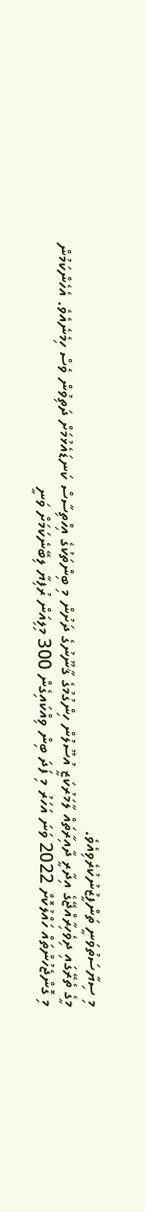މި ސިޔާސަތުވަނީ ތަންފީޒުނުކުރެވިއެވެ.
މީގެ ތެރޭގައި ދިވެހިރާއްޖޭގެ އިދާރީ ދާއިރާތައް ލާމަރުކަޒީ އުސޫލުން ހިންގުމުގެ ޤާނޫނުގެ ދަށުން މި ބިންތަކުގެ އިހްތިސާސް ކަނޑައެޅުމަށް ދަތިވުން ވެސް ހިމެނެއެވެ. އެހެންކަމުން މި ގޮންޖެހުންތައް ހައްލުކޮށް 2022 ވަނަ އަހަރު މި ފަދަ ބިން ވިއްކައިގެން 300 މިލިއަން ރުފިޔާ ލިބޭނެކަމަށް ވަނީ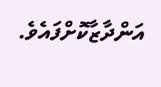އަންދާޒާކޮށްފައެވެ.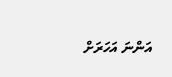އަންނަ އަހަރަށް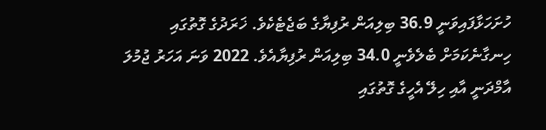ހުށަހަޅާފައިވަނީ 36.9 ބިލިއަން ރުފިޔާގެ ބަޖެޓެކެވެ. ޚަރަދުގެ ގޮތުގައި ހިނގާނެކަމަށް ބެލެވެނީ 34.0 ބިލިއަން ރުފިޔާއެވެ. 2022 ވަނަ އަހަރު ޖުމުލަ އާމްދަނީ އާއި ހިލޭ އެހީގެ ގޮތުގައި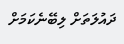ދައުލަތަށް ލިބޭނެކަމަށް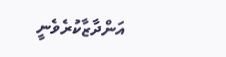އަންދާޒާކުރެވެނީ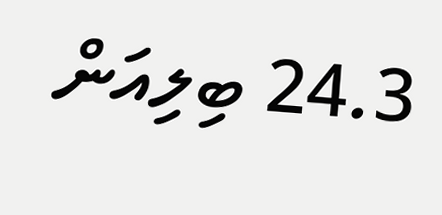24.3 ބިލިއަން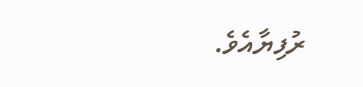ރުފިޔާއެވެ.